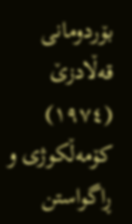بۆردومانی قەڵادزێ (١٩٧٤) کۆمەڵکوژی و ڕاگواستن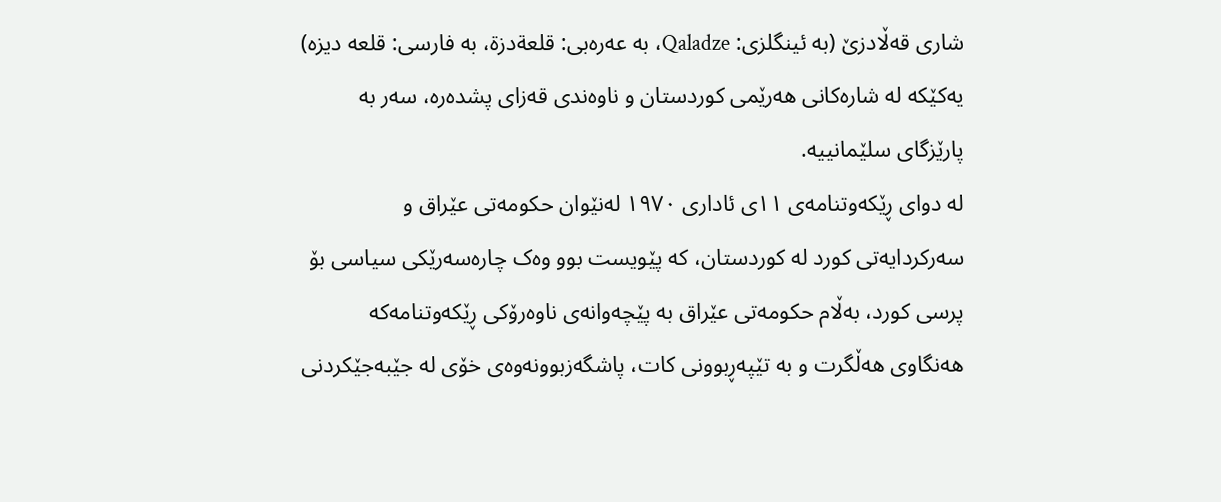شاری قەڵادزێ (بە ئینگلزی: Qaladze، بە عەرەبی: قلعةدزة، بە فارسی: قلعە دیزە) یەکێکە لە شارەکانی هەرێمی کوردستان و ناوەندی قەزای پشدەرە، سەر بە پارێزگای سلێمانییە.
لە دوای ڕێکەوتنامەی ١١ی ئاداری ١٩٧٠ لەنێوان حکومەتی عێراق و سەرکردایەتی کورد لە کوردستان، کە پێویست بوو وەک چارەسەرێکی سیاسی بۆ پرسی کورد، بەڵام حکومەتی عێراق بە پێچەوانەی ناوەرۆکی ڕێکەوتنامەکە هەنگاوی هەڵگرت و بە تێپەڕبوونی کات، پاشگەزبوونەوەی خۆی لە جێبەجێکردنی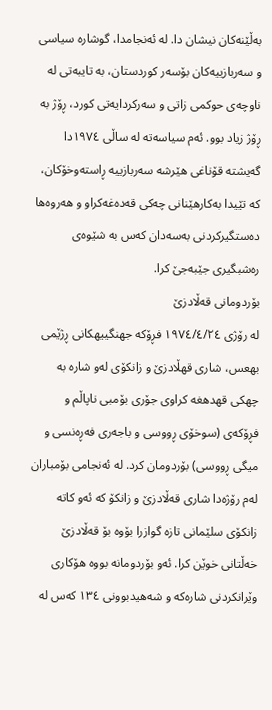بەڵێنەکان نیشان دا. لە ئەنجامدا، گوشارە سیاسی و سەربازییەکان بۆسەر کوردستان، بە تایبەتی لە ناوچەی حوکمی زاتی و سەرکردایەتی کورد، ڕۆژ بە ڕۆژ زیاد بوو. ئەم سیاسەتە لە ساڵی ١٩٧٤دا گەیشتە قۆناغی هێرشە سەربازییە ڕاستەوخۆکان، کە تێیدا بەکارهێنانی چەکی قەدەغەکراو و هەروەها دەستگیرکردنی بەسەدان کەس بە شێوەی رەشبگیری جێبەجێ کرا.
بۆردومانی قەڵادزێ
له رۆژی ١٩٧٤/٤/٢٤ فڕۆکه جهنگییهکانی ڕژێمی بهعس، شاری قهڵادزێ و زانکۆی لەو شارە به چهكی قهدهغه كراوی جۆری بۆمبی ناپاڵم و فڕۆکەی (سوخۆی ڕووسی و باجەری فەڕەنسی و میگی ڕووسی) بۆردومان کرد. لە ئەنجامی بۆمباران لەم رۆژەدا شاری قەڵادزێ و زانکۆ کە ئەو کاتە زانکۆی سلێمانی تازە گوازرا بۆوە بۆ قەڵادزێ خەڵتانی خوێن کرا. ئەو بۆردومانە بووە هۆكاری وێرانكردنی شارەكە و شەهیدبوونی ١٣٤ کەس لە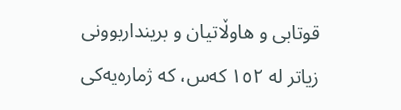قوتابی و هاوڵاتیان و برینداربوونی زیاتر لە ١٥٢ کەس، كە ژمارەیەكی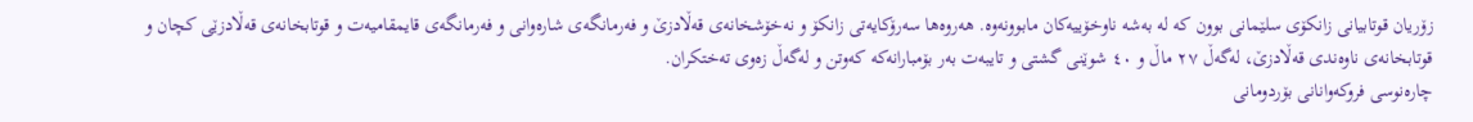زۆریان قوتابیانی زانکۆی سلێمانی بوون کە لە بەشە ناوخۆییەکان مابوونەوە. هەروەها سەرۆکایەتی زانکۆ و نەخۆشخانەی قەڵادزێ و فەرمانگەی شارەوانی و فەرمانگەی قایمقامیەت و قوتابخانەی قەڵادزێی کچان و قوتابخانەی ناوەندی قەڵادزێ، لەگەڵ ٢٧ ماڵ و ٤٠ شوێنی گشتی و تایبەت بەر بۆمبارانەکە کەوتن و لەگەڵ زەوی تەختکران.
چارەنوسی فروکەوانانی بۆردومانی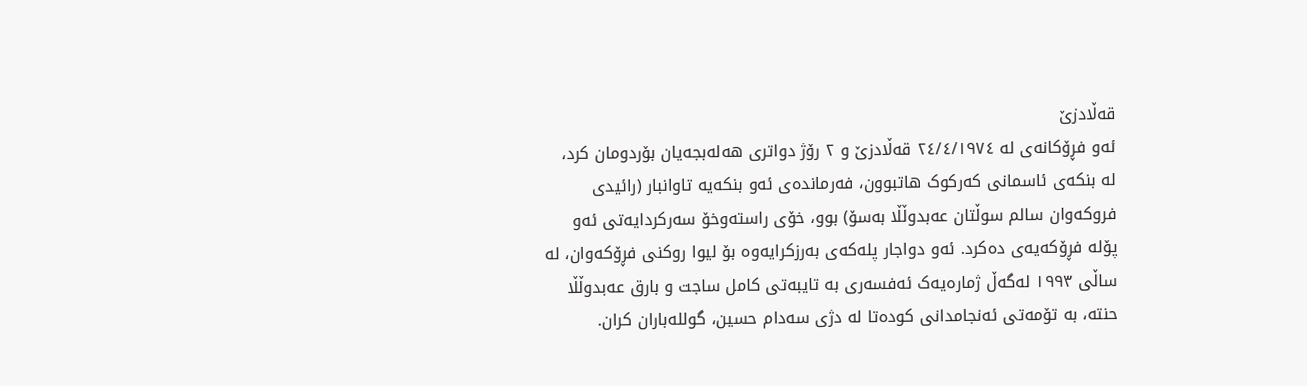قەڵادزێ
ئەو فڕۆکانەی لە ٢٤/٤/١٩٧٤ قەڵادزێ و ٢ رۆژ دواتری هەلەبجەیان بۆردومان کرد، لە بنکەی ئاسمانی کەرکوک هاتبوون، فەرماندەی ئەو بنکەیە تاوانبار (رائیدی فروکەوان سالم سوڵتان عەبدوڵڵا بەسۆ) بوو، خۆی راستەوخۆ سەرکردایەتی ئەو پۆلە فڕۆکەیەی دەکرد. ئەو دواجار پلەکەی بەرزکرایەوە بۆ لیوا روکنی فڕۆکەوان، لە ساڵی ١٩٩٣ لەگەڵ ژمارەیەک ئەفسەری بە تایبەتی کامل ساجت و بارق عەبدوڵڵا حنتە، بە تۆمەتی ئەنجامدانی کودەتا لە دژی سەدام حسین، گوللەباران کران.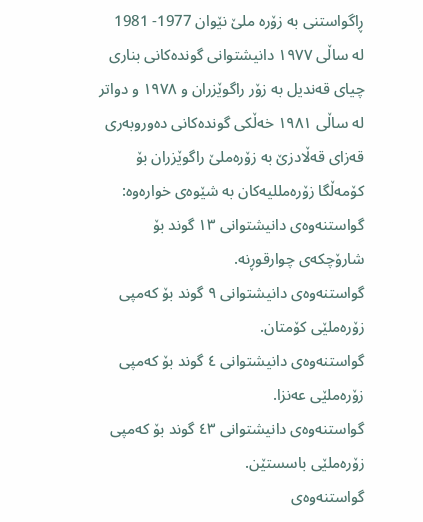ڕاگواستنی بە زۆرە ملێ نێوان 1977- 1981
لە ساڵی ١٩٧٧ دانیشتوانی گوندەکانی بناری چیای قەندیل بە زۆر راگوێزران و ١٩٧٨ و دواتر لە ساڵی ١٩٨١ خەڵکی گوندەکانی دەوروبەری قەزای قەڵادزێ بە زۆرەملێ راگوێزران بۆ کۆمەڵگا زۆرەمللیەکان بە شێوەی خوارەوە:
گواستنەوەی دانیشتوانی ١٣ گوند بۆ شارۆچکەی چوارقوڕنە.
گواستنەوەی دانیشتوانی ٩ گوند بۆ کەمپی زۆرەملێی کۆمتان.
گواستنەوەی دانیشتوانی ٤ گوند بۆ کەمپی زۆرەملێی عەنزا.
گواستنەوەی دانیشتوانی ٤٣ گوند بۆ کەمپی زۆرەملێی باسستێن.
گواستنەوەی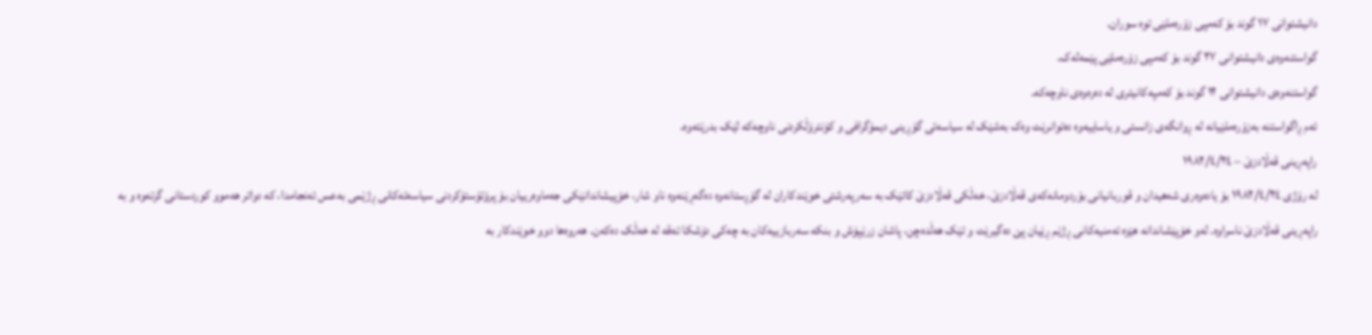دانیشتوانی ١٧ گوند بۆ کەمپی زۆرەملێی توە سوران.
گواستنەوەی دانیشتوانی ٢٧ گوند بۆ کەمپی زۆرەملێی پێمەلەک.
گواستنەوەی دانیشتوانی ١٢ گوند بۆ کەمپەکانیتری لە دەرەوەی ناوچەکە.
ئەم ڕاگواستنە بەزۆرەملێیانە لە ڕوانگەی زانستی و یاساییەوە دەتوانرێت وەک بەشێک لە سیاسەتی گۆڕینی دیمۆگرافی و کۆنترۆڵکردنی ناوچەکە لێک بدرێتەوە.
راپەڕینی قەڵادزێ – ١٩٨٢/٤/٢٤
لە رۆژی ١٩٨٢/٤/٢٤ بۆ یادەوەری شەهیدان و قوربانیانی بۆردومانەکەی قەڵادزێ، خەڵکی قەڵادزێ کاتێک بە سەرپەرشتی خوێندکاران لە گۆڕستانەوە دەگەڕێنەوە ناو شار، خۆپیشاندانێکی جەماوەرییان بۆ پرۆتۆستۆکردنی سیاسەتەکانی ڕژێمی بەعس ئەنجامدا، کە دواتر هەموو کوردستانی گرتەوە و بە راپەڕینی قەڵادزێ ناسراوە. لەو خۆپێشاندانە هێزە ئەمنیەکانی ڕژێم ڕێیان پێ دەگیرێت و تێک هەڵدەچن، پاشان زرێپۆش و بنكە سەربازییەکان بە چەکی دۆشکا تەقە لە خەڵک دەکەن. هەروەها دوو خوێندکار بە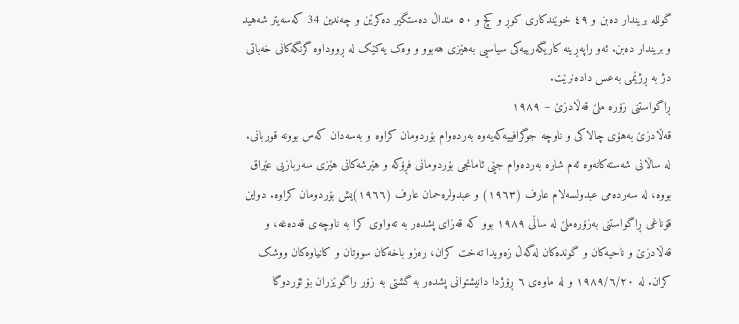گوللە بریندار دەبن و ٤٩ خوێندکاری کوڕ و کچ و ٥٠ منداڵ دەستگیر دەکرێن و چەندین 34 کەسەیتر شەهید و بریندار دەبن. ئەو راپەڕینە کاریگەرییەکی سیاسیی بەهێزی هەبوو و وەک یەکێک لە ڕووداوە گرنگەکانی خەباتی دژ بە ڕژێمی بەعس دادەنرێت.
ڕاگواستنی زۆرە ملێ قەڵادزێ – ١٩٨٩
قەڵادزێ بەهۆی چالاکی و ناوچە جوگرافییەکەیەوە بەردەوام بۆردومان کراوە و بەسەدان کەس بوونە قوربانی. لە ساڵانی شەستەکانەوە ئەم شارە بەردەوام جێی ئامانجی بۆردومانی فڕۆکە و هێرشەکانی هێزی سەربازیی عێراق بووە، لە سەردەمی عبدولسەلام عارف (١٩٦٣) و عبدولرەحمان عارف (١٩٦٦)یش بۆردومان کراوە. دواین قۆناغی ڕاگواستنی بەزۆرەملێ لە ساڵی ١٩٨٩ بوو کە قەزای پشدەر بە تەواوی کرا بە ناوچەی قەدەغە، و قەڵادزێ و ناحیەکان و گوندەکان لەگەڵ زەویدا تەخت کران، رەزو باخەکان سووتان و کانیاوەکان ووشک کران. لە ١٩٨٩/٦/٢٠ و لە ماوەی ٦ ڕۆژدا دانیشتوانی پشدەر بە گشتی بە زۆر راگوێزران بۆ ئۆردوگا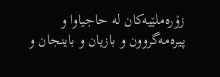زۆرەملێیەکان لە حاجیاوا و پیرەمەگروون و بازیان و باینجان و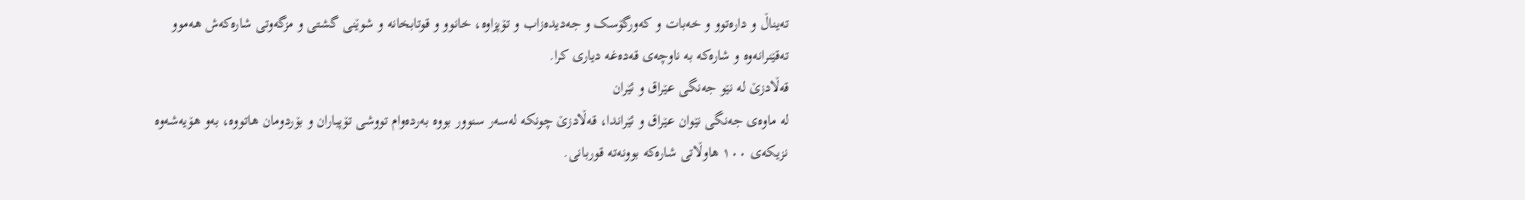تەیناڵ و دارەتوو و خەبات و کەورگۆسک و جەدیدەزاب و تۆپزاوە، خانوو و قوتابخانە و شوێنی گشتی و مزگەوتی شارەکەش هەموو تەقێنرانەوە و شارەکە بە ناوچەی قەدەغە دیاری کرا.
قەڵادزێ لە نێو جەنگی عێراق و ئێران
لە ماوەی جەنگی نێوان عێراق و ئێراندا، قەڵادزێ چونکە لەسەر سنوور بووە بەردەوام تووشی تۆپباران و بۆردومان هاتووە، بەو هۆیەشەوە نزیکەی ١٠٠ هاوڵاتی شارەکە بوونەتە قوربانی.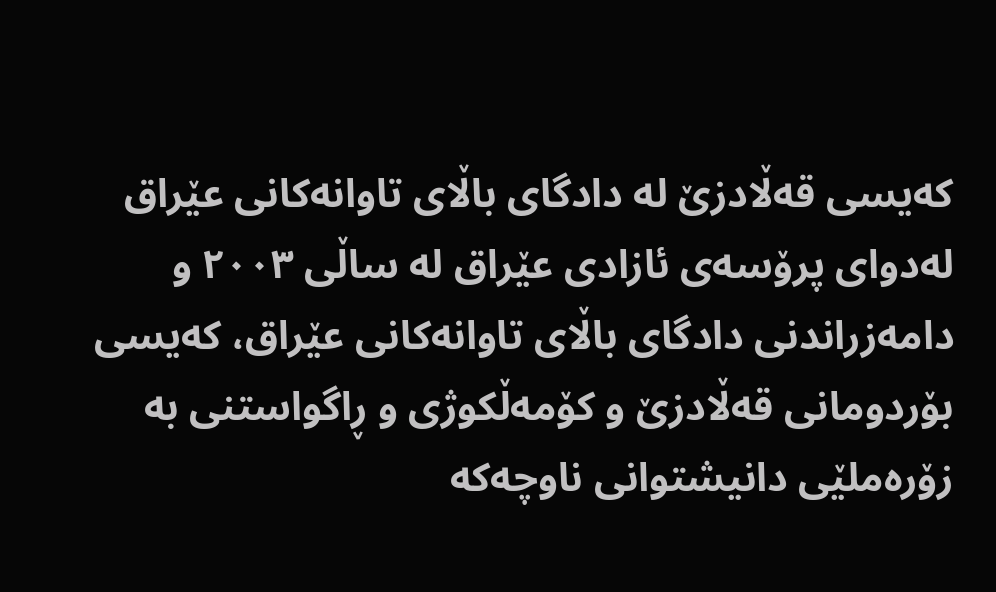کەیسی قەڵادزێ لە دادگای باڵای تاوانەکانی عێراق
لەدوای پرۆسەی ئازادی عێراق لە ساڵی ٢٠٠٣ و دامەزراندنی دادگای باڵای تاوانەکانی عێراق، کەیسی بۆردومانی قەڵادزێ و کۆمەڵکوژی و ڕاگواستنی بە زۆرەملێی دانیشتوانی ناوچەکە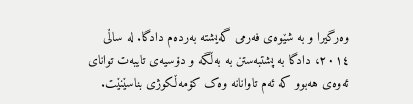وەرگیرا و بە شێوەی فەرمی گەیشتە بەردەم دادگا. لە ساڵی ٢٠١٤، دادگا بە پشتبەستن بە بەڵگە و دۆسیەی تایبەت توانای ئەوەی هەبوو کە ئەم تاوانانە وەک کۆمەڵکوژی بناسێنێت.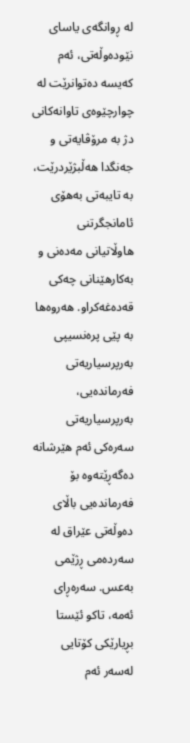لە ڕوانگەی یاسای نێودەوڵەتی، ئەم کەیسە دەتوانرێت لە چوارچێوەی تاوانەکانی دژ بە مرۆڤایەتی و جەنگدا هەڵبژێردرێت، بە تایبەتی بەهۆی ئامانجگرتنی هاوڵاتیانی مەدەنی و بەکارهێنانی چەکی قەدەغەکراو. هەروەها بە پێی پرەنسیپی بەرپرسیاریەتی فەرماندەیی، بەرپرسیاریەتی سەرەکی ئەم هێرشانە دەگەڕێتەوە بۆ فەرماندەیی باڵای دەوڵەتی عێراق لە سەردەمی ڕژێمی بەعس. سەرەڕای ئەمە، تاکو ئێستا بڕیارێکی کۆتایی لەسەر ئەم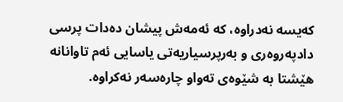کەیسە نەدراوە، کە ئەمەش پیشان دەدات پرسی دادپەروەری و بەرپرسیاریەتی یاسایی ئەم تاوانانە هێشتا بە شێوەی تەواو چارەسەر نەکراوە.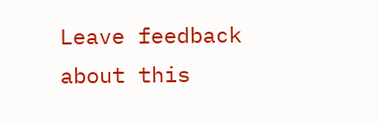Leave feedback about this